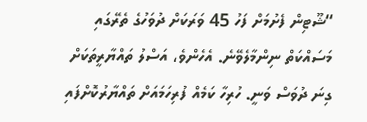“ޝޫޓިން ފެށުމަށް ފަހު 45 ވަރަކަށް ދުވަހުގެ ތެރޭގައި މަސައްކަތް ނިންމާލެވޭނެ. އެހެންވެ، އަސްލު ތައްޔާރީތަކަށް ގިނަ ދުވަސް ވަނީ. ހުރިހާ ކަމެއް ފުރިހަމައަށް ތައްޔާރުކޮށްފައި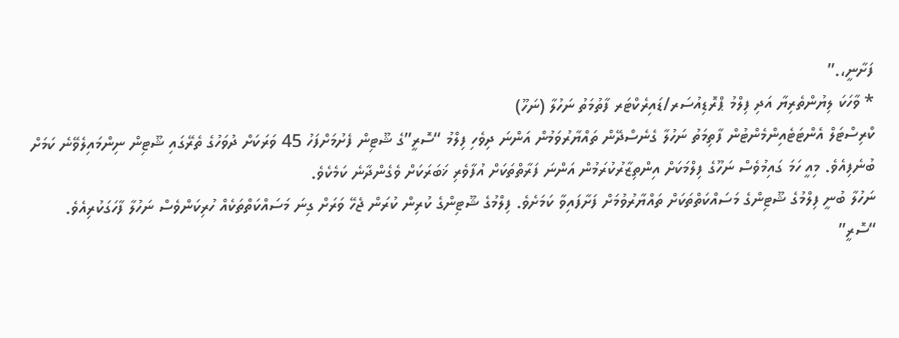ފަށާނީ،.”
* ވާހަކަ ލިޔުންތެރިޔާ އަދި ފިލްމު ޕްރޮޑިއުސަރ/ޑައިރެކްޓަރ ފާތުމަތު ނަހުލާ (ނަހޫ)
ކްރިސްޓަލް އެންޓަޓެއިންމެންޓުން ފާތިމަތު ނަހުލާ ގެނެސްދޭން ތައްޔާރުވަމުން އަންނަ ދިވެހި ފިލްމު “ސޮރީ”ގެ ޝޫޓިން ފެށުމަށްފަހު 45 ވަރަކަށް ދުވަހުގެ ތެރޭގައި ޝޫޓިން ނިންމައިލެވޭނެ ކަމަށް ބުނެފިއެވެ. މިއީ ހަމަ ގައިމުވެސް ނަހޫގެ ފިލްމަކަށް އިންތިޒާރުކުރަމުން އަންނަ ފަރާތްތަކަށް އުފާވެރި ޚަބަރަކަށް ވެގެންދާނެ ކަމެކެވެ.
ނަހުލާ ބުނީ ފިލްމުގެ ޝޫޓިންގެ މަސައްކަތްތަކަށް ތައްޔާރުވުމަށް ފަށާފައިވާ ކަމަށެވެ. ފިލްމުގެ ޝޫޓިންގެ ކުރިން ކުރަން ޖެހޭ ވަރަށް ގިނަ މަސައްކަތްތަކެއް ހުރިކަންވެސް ނަހުލާ ފާހަގަކުރިއެވެ.
“ސޮރީ”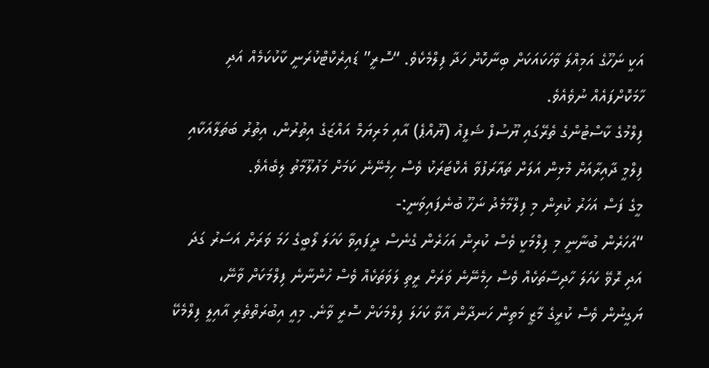އަކީ ނަހޫގެ އަމިއްލަ ވާހަކައަކަށް ބިނާކޮށް ހަދާ ފިލްމެކެވެ. “ސޮރީ” ޑައިރެކްޓްކުރަނީ ކާކުކަމެއް އަދި ހާމަކޮށްފައެއް ނުވެއެވެ.
ފިލްމުގެ ކާސްޓުންގެ ތެރޭގައި ޔޫސުފް ޝަފީއު (ޔޫއްޕެ) އާއި މަރިޔަމް އައްޒަގެ އިތުރުން، އިތުރު ބަތަލާއަކާއި ފިލްމީ ދާއިރާއަށް މުޅިން އަލަށް ތައާރަފުވާ އެކްޓަރަކު ވެސް ހިމެނޭނެ ކަމަށް މަޢުލޫމާތު ލިބެއެވެ.
މީގެ ފަސް އަހަރު ކުރިން މި ފިލްމާމެދު ނަހޫ ބުނެފައިވަނީ:-
“އަހަރެން ބުނާނީ މި ފިލްމަކީ ވެސް ކުރިން އަހަރެން ގެނެސް ދީފައިވާ ކަހަލަ ލޯބީގެ ހަމަ ވަރަށް އަސަރު ގަދަ އަދި ރޮވޭ ކަހަލަ ހާދިސާތަކެއް ވެސް ހިމެނޭނެ ވަރަށް ރީތި ލަވަތަކެއް ވެސް ހުންނާނެ ފިލްމަކަށް ވާނޭ،
ޔަގީނުން ވެސް ކުރީގެ މާޒީ މަތިން ހަނދާން އާވާ ކަހަލަ ފިލްމަކަށް ސޮރީ ވާނެ. މިއީ އިބުރަތްތެރި އާއިލީ ފިލްމެކޭ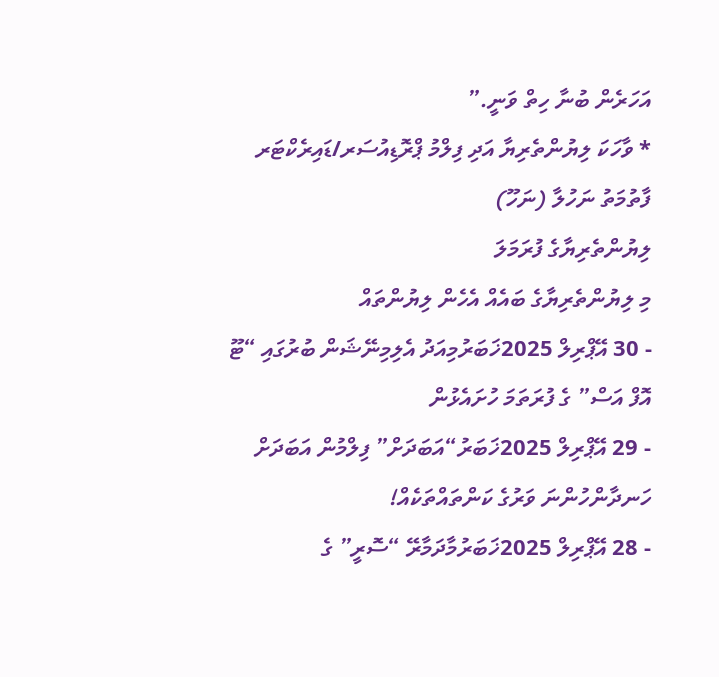އަހަރެން ބުނާ ހިތް ވަނީ.”
* ވާހަކަ ލިޔުންތެރިޔާ އަދި ފިލްމު ޕްރޮޑިއުސަރ/ޑައިރެކްޓަރ ފާތުމަތު ނަހުލާ (ނަހޫ)
ލިޔުންތެރިޔާގެ ފުރަމަލަ
މި ލިޔުންތެރިޔާގެ ބައެއް އެހެން ލިޔުންތައް
- 30 އޭޕްރިލް 2025ޚަބަރުމިއަދު އެލިމިނޭޝަން ބުރުގައި “ޓޫ އޮފް އަސް” ގެ ފުރަތަމަ ހުށައެޅުން
- 29 އޭޕްރިލް 2025ޚަބަރު“އަބަދަށް” ފިލްމުން އަބަދަށް ހަނދާންހުންނަ ވަރުގެ ކަންތައްތަކެއް!
- 28 އޭޕްރިލް 2025ޚަބަރުމާދަމާރޭ “ސޮރީ” ގެ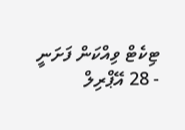ޓިކެޓް ވިއްކަން ފަށަނީ
- 28 އޭޕްރިލް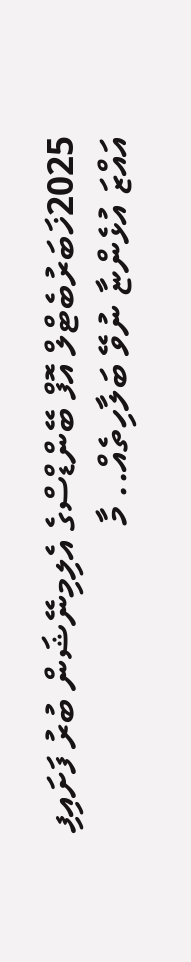2025ޚަބަރުބެޓްލް އޮފް ބޭންޑްސްގެ އެލިމިނޭޝަން ބުރު ފަށައިފި
އައްޒަ އުޅެންޏާ ނުވޭ ބަލާހިތެއް.. މާ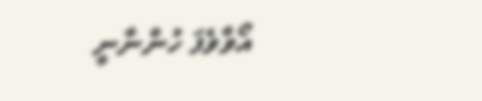އޯވާވެފަ ހުންނާނީ